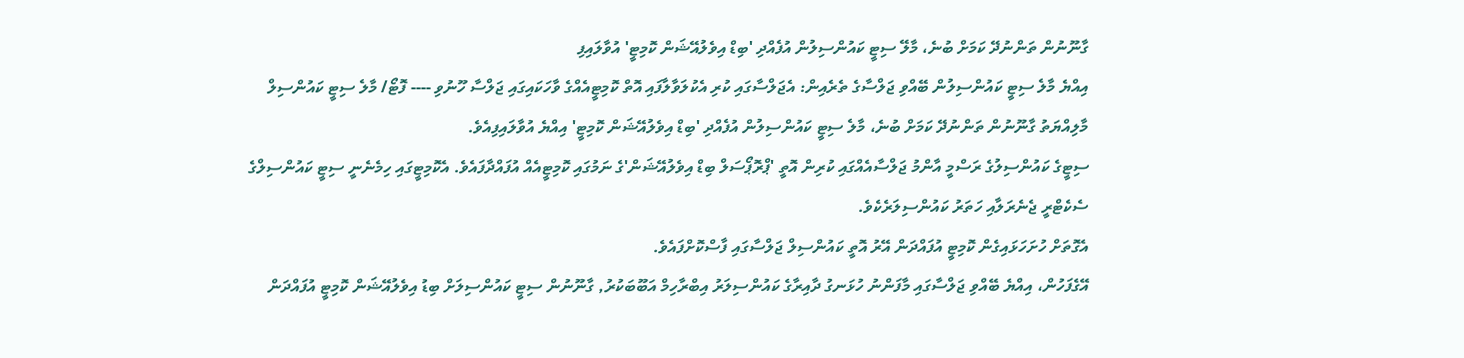ގާނޫނުން ތަންނުދޭ ކަމަށް ބުނެ، މާލޭ ސިޓީ ކައުންސިލުން އުފެއްދި 'ބިޑް އިވެލުއޭޝަން ކޮމިޓީ' އުވާލައިފި
އިއްޔެ މާލެ ސިޓީ ކައުންސިލުން ބޭއްވި ޖަލްސާގެ ތެރެއިން: އެޖަލްސާގައި ކުރި އެކުލަވާލާފައި އޮތް ކޮމިޓީއެއްގެ ވާހަކައިގައި ޖަލްސާ ހޫނުވި ---- ފޮޓޯ/ މާލެ ސިޓީ ކައުންސިލް
މާލިއްޔަތު ގާނޫނުން ތަންނުދޭ ކަމަށް ބުނެ، މާލެ ސިޓީ ކައުންސިލުން އުފެއްދި 'ބިޑް އިވެލުއޭޝަން ކޮމިޓީ' އިއްޔެ އުވާލައިފިއެވެ.
ސިޓީގެ ކައުންސިލުގެ ރަސްމީ އާންމު ޖަލްސާއެއްގައި ކުރިން އޮތީ 'ޕްރޮޕޯސަލް ބިޑް އިވެލުއޭޝަން'ގެ ނަމުގައި ކޮމިޓީއެއް އުފައްދާފައެވެ. އެކޮމިޓީގައި ހިމެނެނީ ސިޓީ ކައުންސިލްގެ ސެކެޓްރީ ޖެނެރަލާއި ހަތަރު ކައުންސިލަރެކެވެ.
އެގޮތަށް ހުށަހަޅައިގެން ކޮމިޓީ އުފައްދަން އޭރު އޮތީ ކައުންސިލް ޖަލްސާގައި ފާސްކޮށްފައެވެ.
އޭގެފަހުން، އިއްޔެ ބޭއްވި ޖަލްސާގައި މާފަންނު ހުޅަނގު ދާއިރާގެ ކައުންސިލަރު އިބްރާހިމް އަބޫބަކުރު, ގާނޫނުން ސިޓީ ކައުންސިލަށް ބިޑު އިވެލުއޭޝަން ކޮމިޓީ އުފައްދަން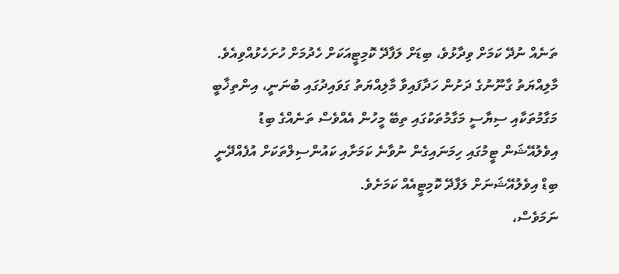ތަނެއް ނުދޭ ކަމަށް ވިދާޅުވެ، ބިޑަށް ލަފާދޭ ކޮމިޓީއަކަށް ހެދުމަށް ހުށަހެޅުއްވިއެވެ.
މާލިއްޔަތު ގާނޫނުގެ ދަށުން ހަދާފައިވާ މާލިއްޔަތު ގަވައިދުގައި ބުނަނީ، އިންތިޚާބީ މަގާމުތަކާއި ސިޔާސީ މަގާމުތަކުގައި ތިބޭ މީހުން އެއްވެސް ތަނެއްގެ ބިޑު އިވެލުއޭޝަން ޓީމުގައި ހިމަނައިގެން ނުވާނެ ކަމަށާއި ކައުންސިލްތަކަށް އުފެއްދޭނީ ބިޑް އިވެލުއޭޝަނަށް ލަފާދޭ ކޮމިޓީއެއް ކަމަށެވެ.
ނަމަވެސް،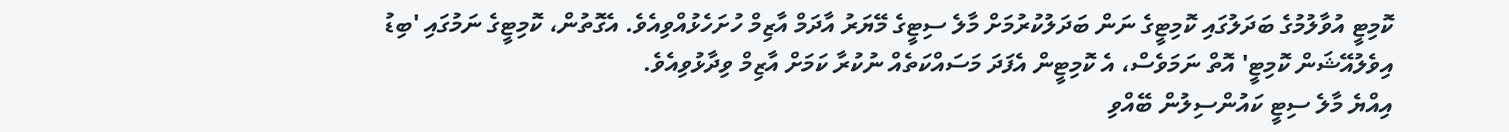ކޮމިޓީ އުވާލުމުގެ ބަދަލުގައި ކޮމިޓީގެ ނަން ބަދަލުކުރުމަށް މާލެ ސިޓީގެ މޭޔަރު އާދަމް އާޒިމް ހުށަހެޅުއްވިއެވެ. އެގޮތުން، ކޮމިޓީގެ ނަމުގައި 'ބިޑު އިވެލުއޭޝަން ކޮމިޓީ' އޮތް ނަމަވެސް، އެ ކޮމިޓީން އެފަދަ މަސައްކަތެއް ނުކުރާ ކަމަށް އާޒިމް ވިދާޅުވިއެވެ.
އިއްޔެ މާލެ ސިޓީ ކައުންސިލުން ބޭއްވި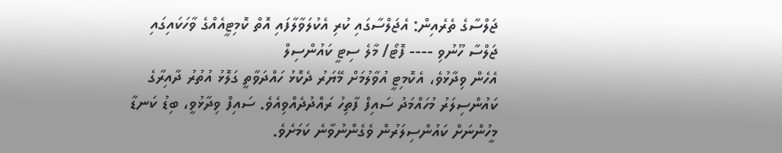ޖަލްސާގެ ތެރެއިން: އެޖަލްސާގައި ކުރި އެކުލަވާލާފައި އޮތް ކޮމިޓީއެއްގެ ވާހަކައިގައި ޖަލްސާ ހޫނުވި ---- ފޮޓޯ/ މާލެ ސިޓީ ކައުންސިލް
އެހެން ވިދާޅުވެ، އެކޮމިޓީ އުވާލުމަށް މޭޔަރު ދެކޮޅު ހައްދަވާތީ ގަލޮޅު އުތުރު ދާއިރާގެ ކައުންސިލަރު މުހައްމަދު ސައިފް ފާތިހު ރައްދުދެއްވިއެވެ. ސައިފް ވިދާޅުވީ، ބިޑު ކަނޑާ މީހުންނަށް ކައުންސިލަރުން ވެގެންނުވާނެ ކަމަށެވެ.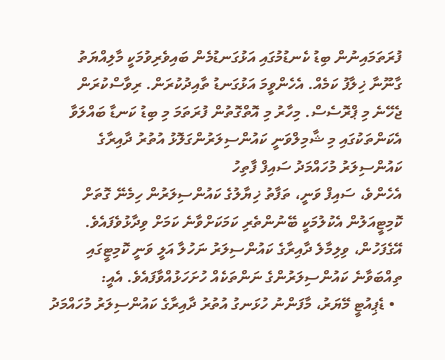ފުރަތަމައިނުން ބިޑު ކެނޑުމުގައި އަޅުގަނޑުމެން ބައިވެރިވުމަކީ މާލިއްޔަތު ގާނޫނާ ޚިލާފު ކަމެއް. އެހެންވީމަ އަޅުގަނޑު ތާއިދުކުރަން. ރިވާސްކުރަން ޖެހޭނެ މި ޕްރޮސެސް. މިހާރު މި އޮތްގޮތުން ފުރަތަމަ މި ބިޑު ކަނޑާ ބައްލަވާ އެކަންތަކުގައި މި ޝާމިލްވަނީ ކައުންސިލަރުންގަލޮޅު އުތުރު ދާއިރާގެ ކައުންސިލަރު މުހައްމަދު ސައިފް ފާތިހު
އެހެންވެ، ސައިފް ވަނީ، ތަފާތު ޚިޔާލުގެ ކައުންސިލަރުން ހިމެނޭ ގޮތަށް ކޮމިޓީއަލުން އެކުލުމަކީ ބޭނުންތެރި ކަމަކަށްވާނެ ކަމަށް ވިދާޅުވެފައެވެ.
އޭގެފަހުން، ވިލިމާލެ ދާއިރާގެ ކައުންސިލަރު ނަހުލާ އަލީ ވަނީ ކޮމިޓީގައި ތިއްބަވާނެ ކައުންސިލަރުންގެ ނަންތަކެއް ހުށަހަޅުއްވާފައެވެ. އެއީ:
  • ޑެޕިއުޓީ މޭޔަރު، މާފަންނު ހުޅަނގު އުތުރު ދާއިރާގެ ކައުންސިލަރު މުހައްމަދު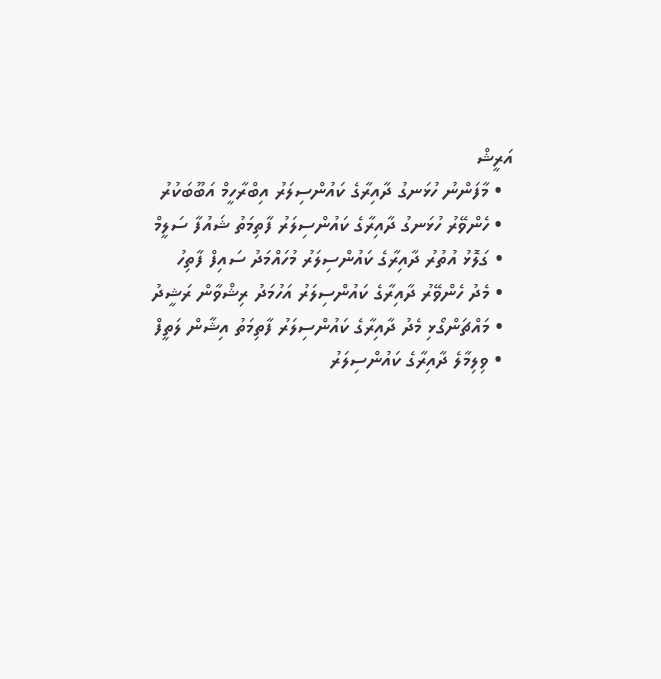އަރީޝް
  • މާފަންނު ހުޅަނގު ދާއިރާގެ ކައުންސިލަރު އިބްރާހީމް އަބޫބަކުރު
  • ހެންވޭރު ހުޅަނގު ދާއިރާގެ ކައުންސިލަރު ފާތިމަތު ޝައުފާ ސަލީމް
  • ގަލޮޅު އުތުރު ދާއިރާގެ ކައުންސިލަރު މުހައްމަދު ސައިފް ފާތިހު
  • މެދު ހެންވޭރު ދާއިރާގެ ކައުންސިލަރު އަހުމަދު ރިޝްވާން ރަޝީދު
  • މައްޗަންގޯޅި މެދު ދާއިރާގެ ކައުންސިލަރު ފާތިމަތު އިޝާން ލަތީފް
  • ވިލިމާލެ ދާއިރާގެ ކައުންސިލަރު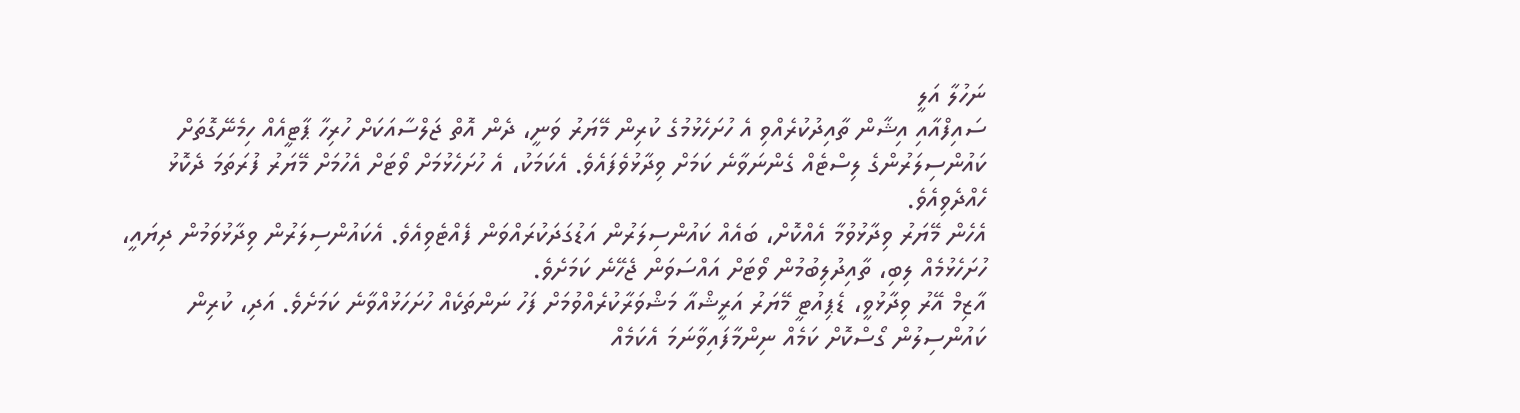ނަހުލާ އަލީ
ސައިފްއާއި އިޝާން ތާއިދުކުރެއްވި އެ ހުށަހެޅުމުގެ ކުރިން މޭޔަރު ވަނީ، ދެން އޮތް ޖަލްސާއަކަށް ހުރިހާ ޕާޓީއެއް ހިމެނޭގޮތަށް ކައުންސިލަރުންގެ ލިސްޓެއް ގެންނަވާނެ ކަމަށް ވިދާޅުވެފައެވެ. އެކަމަކު، އެ ހުށަހެޅުމަށް ވޯޓަށް އެހުމަށް މޭޔަރު ފުރަތަމަ ދެކޮޅު ހެއްދެވިއެވެ.
އެހެން މޭޔަރު ވިދާޅުވުމާ އެއްކޮށް، ބައެއް ކައުންސިލަރުން އަޑުގަދަކުރައްވަން ފެއްޓެވިއެވެ. އެކައުންސިލަރުން ވިދާޅުވަމުން ދިޔައީ، ހުށަހެޅުމެއް ލިބި، ތާއިދުލިބުމުން ވޯޓަށް އައްސަވަން ޖެހޭނެ ކަމަށެވެ.
އާޒިމް އޭރު ވިދާޅުވީ، ޑެޕިއުޓީ މޭޔަރު އަރީޝްއާ މަޝްވަރާކުރެއްވުމަށް ފަހު ނަންތަކެއް ހުށަހަޅުއްވާނެ ކަމަށެވެ. އަދި، ކުރިން ކައުންސިލުން ގޯސްކޮށް ކަމެއް ނިންމާފައިވާނަމަ އެކަމެއް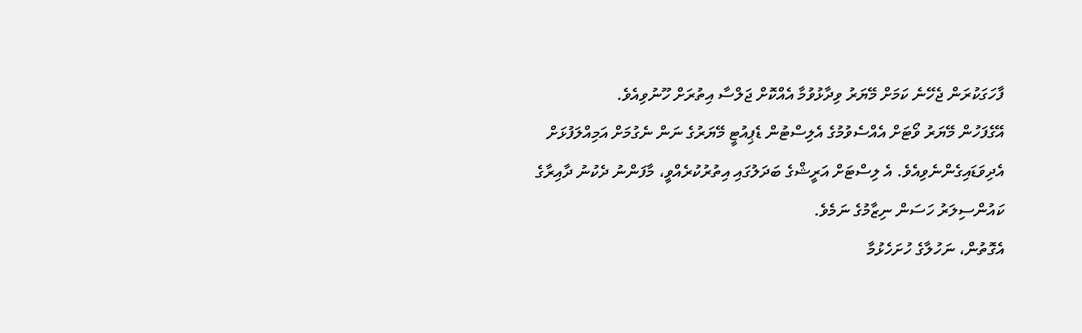ފާހަގަކުރަން ޖެހޭނެ ކަމަށް މޭޔަރު ވިދާޅުވުމާ އެއްކޮށް ޖަލްސާ އިތުރަށް ހޫނުވިއެވެ.
އޭގެފަހުން މޭޔަރު ވޯޓަށް އެއްސެވުމުގެ އެލިސްޓުން ޑެޕިއުޓީ މޭޔަރުގެ ނަން ނެގުމަށް އަމިއްލަފުޅަށް އެދިވަޑައިގެންނެވިއެވެ. އެ ލިސްޓަށް އަރީޝްގެ ބަދަލުގައި އިތުރުކުރެއްވީ، މާފަންނު ދެކުނު ދާއިރާގެ ކައުންސިލަރު ހަސަން ނިޒާމުގެ ނަމެވެ.
އެގޮތުން، ނަހުލާގެ ހުށަހެޅުމާ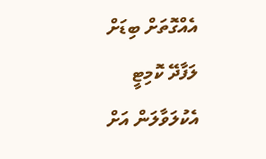އެއްގޮތަށް ބިޑަށް ލަފާދޭ ކޮމިޓީ އެކުލަވާލަން އަށް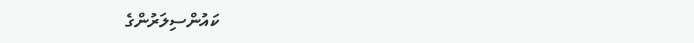ކައުންސިލަރުންގެ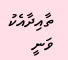ތާއިދާއެކު ވަނީ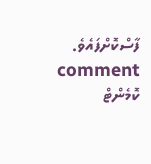ފާސްކޮށްފައެވެ.
comment ކޮމެންޓް